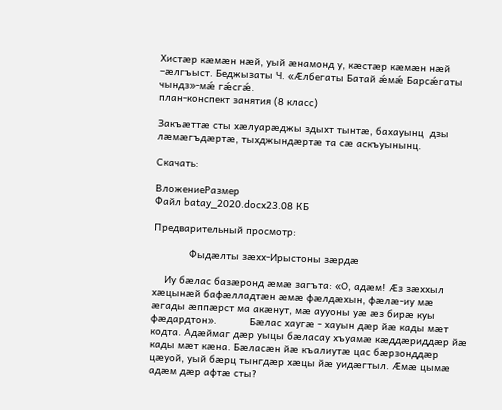Хистæр кæмæн нæй, уый æнамонд у, кæстæр кæмæн нæй –æлгъыст. Беджызаты Ч. «Æлбегаты Батай ǽмǽ Барсǽгаты чындз»-мǽ гǽсгǽ.
план-конспект занятия (8 класс)

Закъæттæ сты хæлуарæджы здыхт тынтæ, бахауынц  дзы лæмæгъдæртæ, тыхджындæртæ та сæ аскъуынынц.

Скачать:

ВложениеРазмер
Файл batay_2020.docx23.08 КБ

Предварительный просмотр:

            Фыдæлты зæхх-Ирыстоны зæрдæ

    Иу бæлас базæронд æмæ загъта: «О, адæм! Æз зæххыл хæцынæй бафæлладтæн æмæ фæлдæхын, фæлæ-иу мæ æгады æппæрст ма акæнут, мæ аууоны уæ æз бирæ куы фæдардтон».           Бæлас хаугæ - хауын дæр йæ кады мæт кодта. Адæймаг дæр уыцы бæласау хъуамæ кæддæриддæр йæ кады мæт кæна. Бæласæн йæ къалиутæ цас бæрзонддæр цæуой, уый бæрц тынгдæр хæцы йæ уидæгтыл. Æмæ цымæ адæм дæр афтæ сты?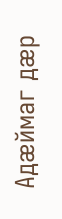Адæймаг дæр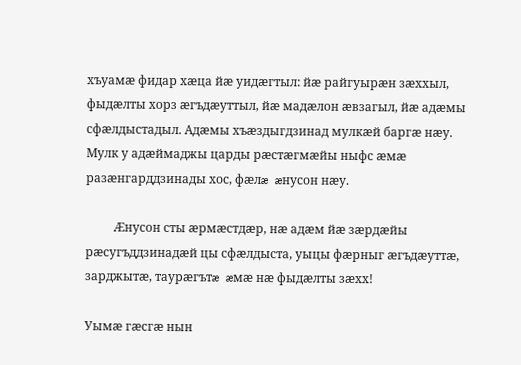хъуамæ фидар хæца йæ уидæгтыл: йæ райгуырæн зæххыл, фыдæлты хорз æгъдæуттыл, йæ мадæлон æвзагыл, йæ адæмы сфæлдыстадыл. Адæмы хъæздыгдзинад мулкæй баргæ нæу. Мулк у адæймаджы царды рæстæгмæйы ныфс æмæ разæнгарддзинады хос, фæлæ æнусон нæу.

    Æнусон сты æрмæстдæр, нæ адæм йæ зæрдæйы рæсугъддзинадæй цы сфæлдыста, уыцы фæрныг æгъдæуттæ, зарджытæ, таурæгътæ æмæ нæ фыдæлты зæхх!

Уымæ гæсгæ нын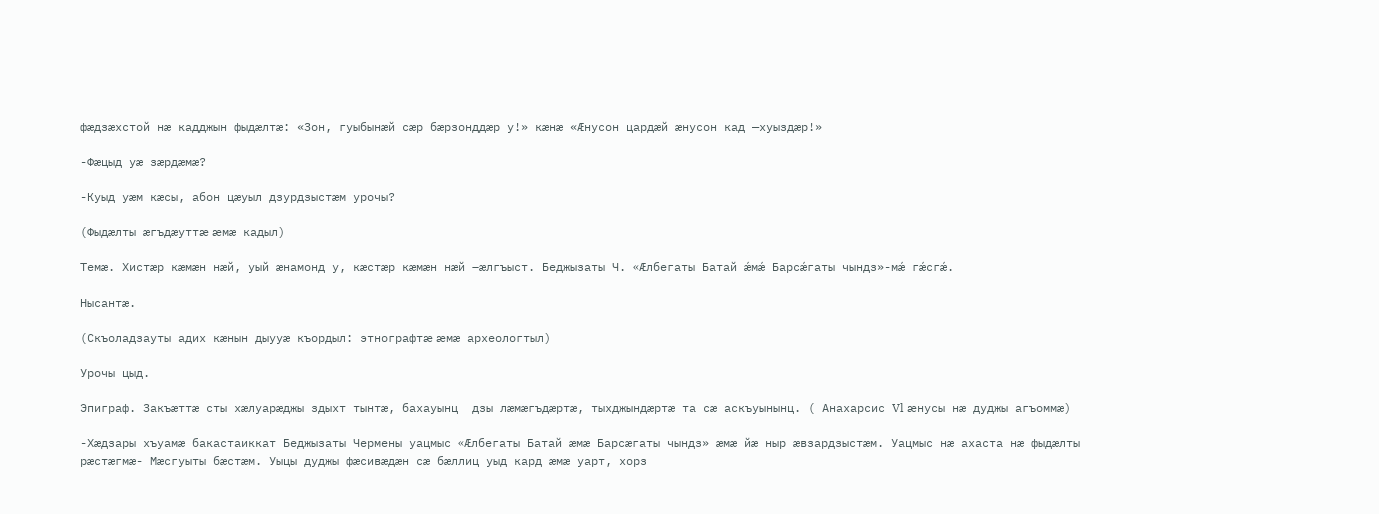фæдзæхстой нæ кадджын фыдæлтæ: «Зон, гуыбынæй сæр бæрзонддæр у!» кæнæ «Æнусон цардæй æнусон кад —хуыздæр!»

-Фæцыд уæ зæрдæмæ?

-Куыд уæм кæсы, абон цæуыл дзурдзыстæм урочы?

(Фыдæлты æгъдæуттæ æмæ кадыл)

Темæ. Хистæр кæмæн нæй, уый æнамонд у, кæстæр кæмæн нæй –æлгъыст. Беджызаты Ч. «Æлбегаты Батай ǽмǽ Барсǽгаты чындз»-мǽ гǽсгǽ.

Нысантæ.

(Скъоладзауты адих кæнын дыууæ къордыл: этнографтæ æмæ археологтыл)

Урочы цыд.

Эпиграф. Закъæттæ сты хæлуарæджы здыхт тынтæ, бахауынц  дзы лæмæгъдæртæ, тыхджындæртæ та сæ аскъуынынц. ( Анахарсис Vl æнусы нæ дуджы агъоммæ)

-Хæдзары хъуамæ бакастаиккат Беджызаты Чермены уацмыс «Æлбегаты Батай æмæ Барсæгаты чындз» æмæ йæ ныр æвзардзыстæм. Уацмыс нæ ахаста нæ фыдæлты рæстæгмæ- Мæсгуыты бæстæм. Уыцы дуджы фæсивæдæн сæ бæллиц уыд кард æмæ уарт, хорз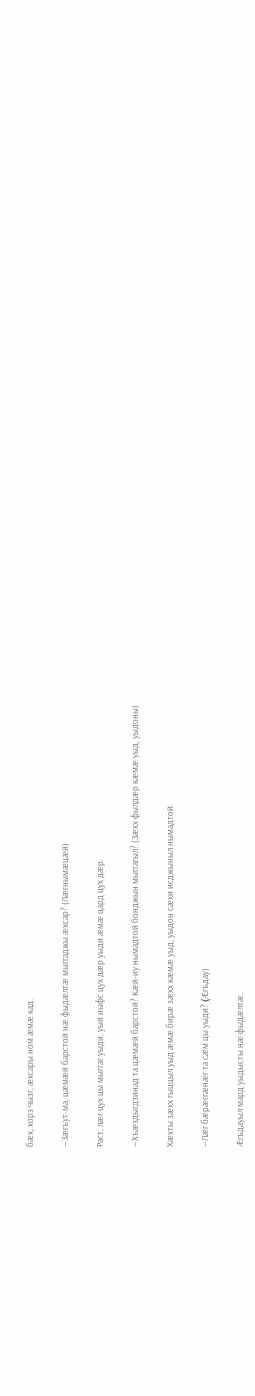бæх, хорз чызг, æхсары ном æмæ кад.

—Зæгъут-ма, цæмæй барстой нæ фыдæлтæ мыггаджы æхсар? (Лæгнымæцæй)

Раст, лæг цух цы мыггаг уыди, уый ныфс цух дæр уыди æмæ цард цух дæр.

—Хъæздыгдзинад та цæмæй барстой? Кæй-иу нымадтой бонджын мыггагыл? (Зæхх фылдæр кæмæ уыд, уыдоны)

Хæхты зæхх гыццыл уыд æмæ бирæ зæхх кæмæ уыд, уыдон сæхи исджыныл нымадтой.

—Лæг бæрæггæнæг та сæм цы уыди? (Æгъдау)

Æгъдауыл мард уыдысты нæ фыдæлтæ.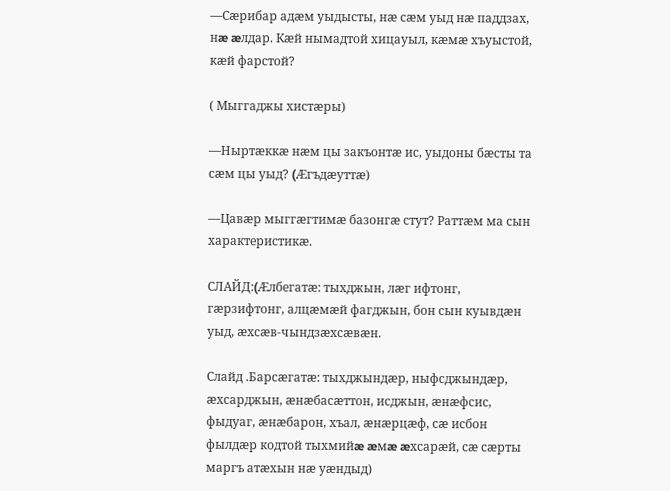—Сæрибар адæм уыдысты, нæ сæм уыд нæ паддзах, нæ æлдар. Кæй нымадтой хицауыл, кæмæ хъуыстой, кæй фарстой?

( Мыггаджы хистæры)

—Ныртæккæ нæм цы закъонтæ ис, уыдоны бæсты та сæм цы уыд? (Æгъдæуттæ)

—Цавæр мыггæгтимæ базонгæ стут? Раттæм ма сын характеристикæ.

СЛАЙД:(Æлбегатæ: тыхджын, лæг ифтонг, гæрзифтонг, алцæмæй фагджын, бон сын куывдæн уыд, æхсæв-чындзæхсæвæн.

Слайд .Барсæгатæ: тыхджындæр, ныфсджындæр, æхсарджын, æнæбасæттон, исджын, æнæфсис, фыдуаг, æнæбарон, хъал, æнæрцæф, сæ исбон фылдæр кодтой тыхмийæ æмæ æхсарæй, сæ сæрты маргъ атæхын нæ уæндыд)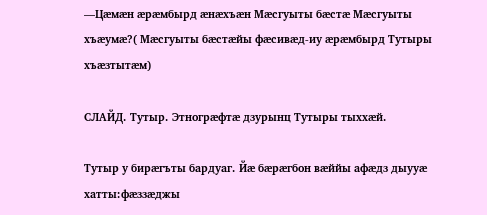—Цæмæн æрæмбырд æнæхъæн Мæсгуыты бæстæ Мæсгуыты хъæумæ?( Мæсгуыты бæстæйы фæсивæд-иу æрæмбырд Тутыры хъæзтытæм)

СЛАЙД. Тутыр. Этногрæфтæ дзурынц Тутыры тыххæй.

Тутыр у бирæгъты бардуаг. Йæ бæрæгбон вæййы афæдз дыууæ хатты:фæззæджы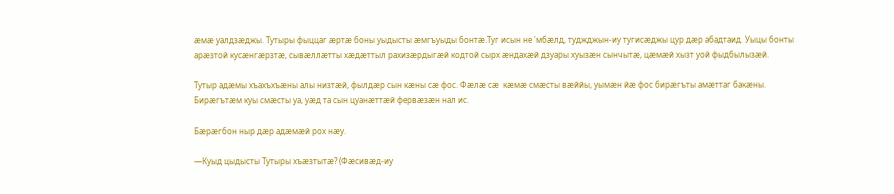æмæ уалдзæджы. Тутыры фыццаг æртæ боны уыдысты æмгъуыды бонтæ.Туг исын не 'мбæлд, туджджын-иу тугисæджы цур дæр абадтаид. Уыцы бонты арæзтой кусæнгæрзтæ, сывæллæтты хæдæттыл рахизæрдыгæй кодтой сырх æндахæй дзуары хуызæн сынчытæ, цæмæй хызт уой фыдбылызæй.

Тутыр адæмы хъахъхъæны алы низтæй, фылдæр сын кæны сæ фос. Фæлæ сæ  кæмæ смæсты вæййы, уымæн йæ фос бирæгъты амæттаг бакæны. Бирæгътæм куы смæсты уа, уæд та сын цуанæттæй фервæзæн нал ис.

Бæрæгбон ныр дæр адæмæй рох нæу.

—Куыд цыдысты Тутыры хъæзтытæ? (Фæсивæд-иу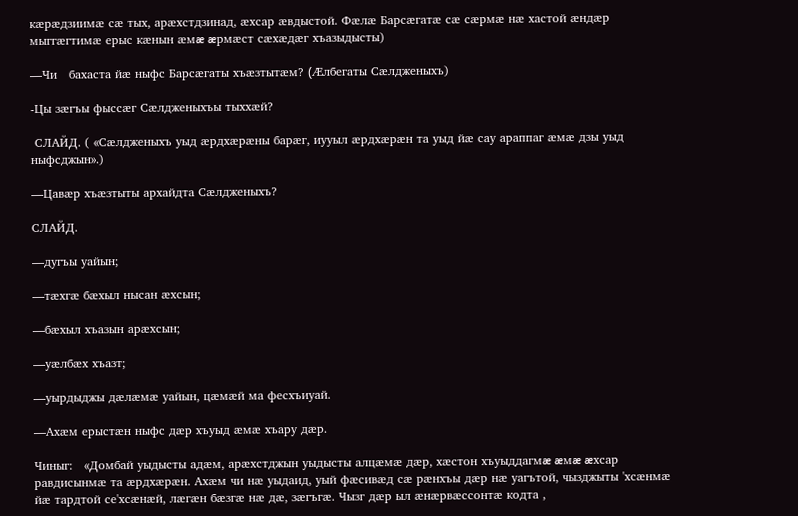кæрæдзиимæ сæ тых, арæхстдзинад, æхсар æвдыстой. Фæлæ Барсæгатæ сæ сæрмæ нæ хастой æндæр мыггæгтимæ ерыс кæнын æмæ æрмæст сæхæдæг хъазыдысты)

—Чи   бахаста йæ ныфс Барсæгаты хъæзтытæм? (Æлбегаты Сæлдженыхъ)

-Цы зæгъы фыссæг Сæлдженыхъы тыххæй?

 СЛАЙД. ( «Сæлдженыхъ уыд æрдхæрæны барæг, иууыл æрдхæрæн та уыд йæ сау араппаг æмæ дзы уыд ныфсджын».)

—Цавæр хъæзтыты архайдта Сæлдженыхъ?

СЛАЙД.

—дугъы уайын;

—тæхгæ бæхыл нысан æхсын;

—бæхыл хъазын арæхсын;

—уæлбæх хъазт;

—уырдыджы дæлæмæ уайын, цæмæй ма фесхъиуай.

—Ахæм ерыстæн ныфс дæр хъуыд æмæ хъару дæр.

Чиныг:   «Домбай уыдысты адæм, арæхстджын уыдысты алцæмæ дæр, хæстон хъуыддагмæ æмæ æхсар равдисынмæ та æрдхæрæн. Ахæм чи нæ уыдаид, уый фæсивæд сæ рæнхъы дæр нæ уагътой, чызджыты 'хсæнмæ йæ тардтой се'хсæнæй, лæгæн бæзгæ нæ дæ, зæгъгæ. Чызг дæр ыл æнæрвæссонтæ кодта ,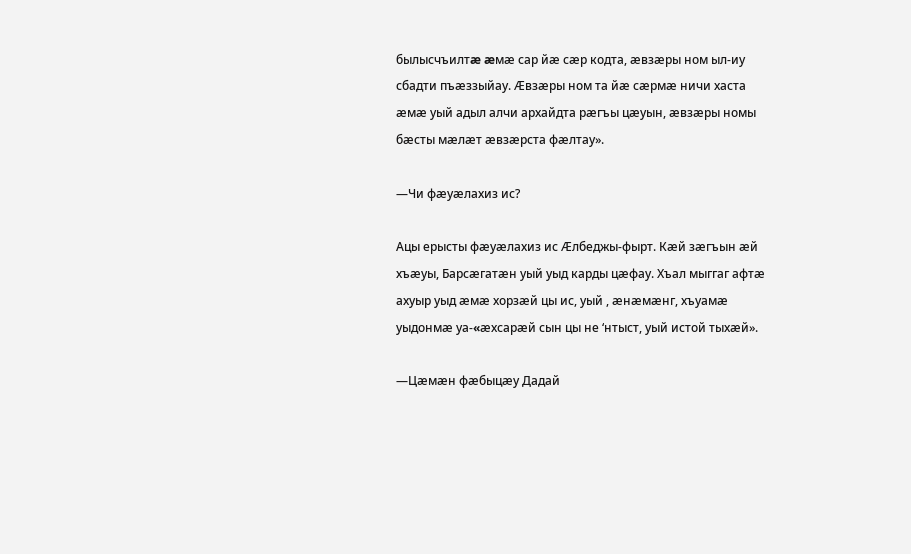былысчъилтæ æмæ сар йæ сæр кодта, æвзæры ном ыл-иу сбадти пъæззыйау. Æвзæры ном та йæ сæрмæ ничи хаста æмæ уый адыл алчи архайдта рæгъы цæуын, æвзæры номы бæсты мæлæт æвзæрста фæлтау».

—Чи фæуæлахиз ис?

Ацы ерысты фæуæлахиз ис Æлбеджы-фырт. Кæй зæгъын æй хъæуы, Барсæгатæн уый уыд карды цæфау. Хъал мыггаг афтæ ахуыр уыд æмæ хорзæй цы ис, уый , æнæмæнг, хъуамæ уыдонмæ уа-«æхсарæй сын цы не ‘нтыст, уый истой тыхæй».

—Цæмæн фæбыцæу Дадай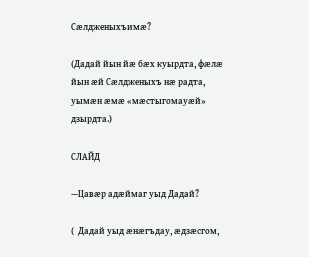Сæлдженыхъимæ?

(Дадай йын йæ бæх куырдта, фæлæ йын æй Сæлдженыхъ нæ радта, уымæн æмæ «мæстыгомауæй» дзырдта.)

СЛАЙД

—Цавæр адæймаг уыд Дадай?

(  Дадай уыд æнæгъдау, æдзæсгом,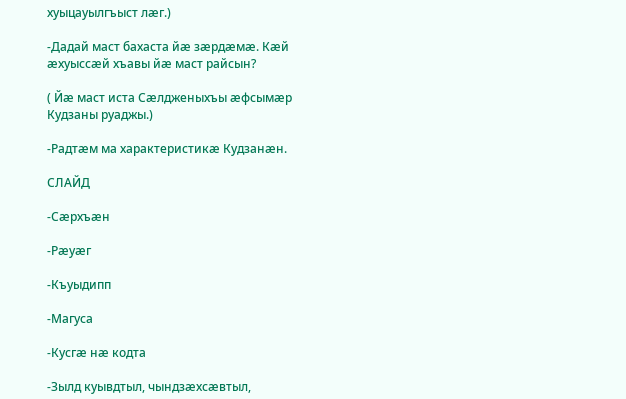хуыцауылгъыст лæг.)

-Дадай маст бахаста йæ зæрдæмæ. Кæй æхуыссæй хъавы йæ маст райсын?

( Йæ маст иста Сæлдженыхъы æфсымæр Кудзаны руаджы.)

-Радтæм ма характеристикæ Кудзанæн.

СЛАЙД

-Сæрхъæн

-Рæуæг

-Къуыдипп

-Магуса

-Кусгæ нæ кодта

-Зылд куывдтыл, чындзæхсæвтыл,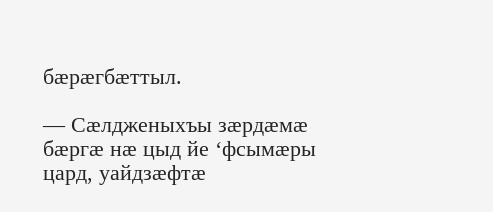бæрæгбæттыл.

— Сæлдженыхъы зæрдæмæ бæргæ нæ цыд йе ‘фсымæры цард, уайдзæфтæ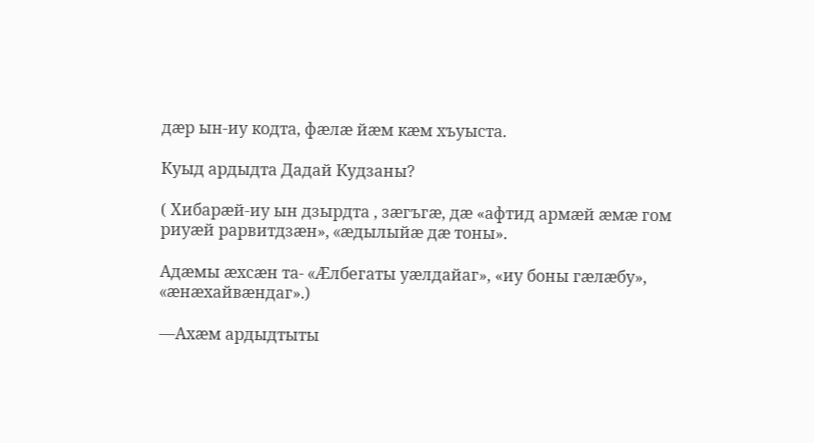дæр ын-иу кодта, фæлæ йæм кæм хъуыста.

Куыд ардыдта Дадай Кудзаны?

( Хибарæй-иу ын дзырдта , зæгъгæ, дæ «афтид армæй æмæ гом риуæй рарвитдзæн», «æдылыйæ дæ тоны».

Адæмы æхсæн та- «Æлбегаты уæлдайаг», «иу боны гæлæбу», «æнæхайвæндаг».)

—Ахæм ардыдтыты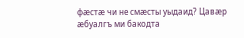фæстæ чи не смæсты уыдаид? Цавæр æбуалгъ ми бакодта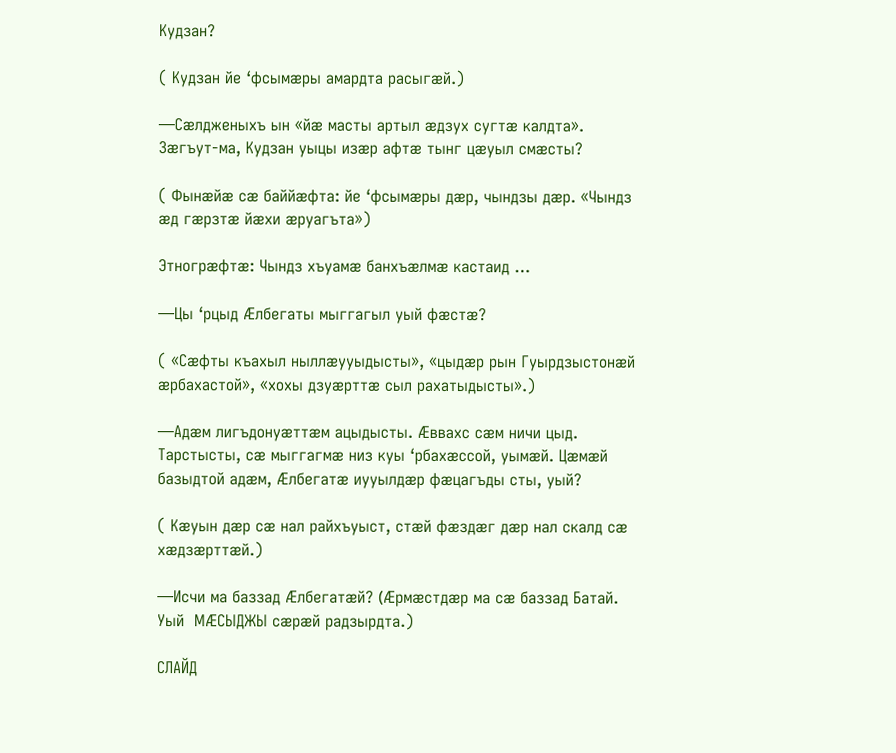Кудзан?

( Кудзан йе ‘фсымæры амардта расыгæй.)

—Сæлдженыхъ ын «йæ масты артыл æдзух сугтæ калдта». Зæгъут-ма, Кудзан уыцы изæр афтæ тынг цæуыл смæсты?

( Фынæйæ сæ баййæфта: йе ‘фсымæры дæр, чындзы дæр. «Чындз æд гæрзтæ йæхи æруагъта»)

Этногрæфтæ: Чындз хъуамæ банхъæлмæ кастаид …

—Цы ‘рцыд Æлбегаты мыггагыл уый фæстæ?

( «Сæфты къахыл ныллæууыдысты», «цыдæр рын Гуырдзыстонæй æрбахастой», «хохы дзуæрттæ сыл рахатыдысты».)

—Адæм лигъдонуæттæм ацыдысты. Æввахс сæм ничи цыд. Тарстысты, сæ мыггагмæ низ куы ‘рбахæссой, уымæй. Цæмæй базыдтой адæм, Æлбегатæ иууылдæр фæцагъды сты, уый?

( Кæуын дæр сæ нал райхъуыст, стæй фæздæг дæр нал скалд сæ хæдзæрттæй.)

—Исчи ма баззад Æлбегатæй? (Æрмæстдæр ма сæ баззад Батай. Уый  МÆСЫДЖЫ сæрæй радзырдта.)

СЛАЙД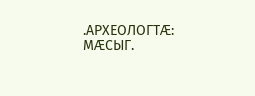.АРХЕОЛОГТÆ: МÆСЫГ.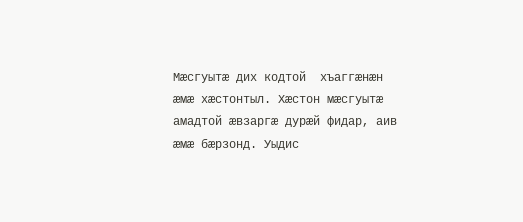Мæсгуытæ дих кодтой  хъаггæнæн æмæ хæстонтыл. Хæстон мæсгуытæ амадтой æвзаргæ дурæй фидар, аив æмæ бæрзонд. Уыдис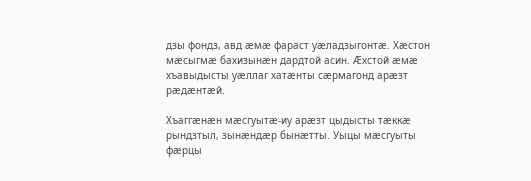дзы фондз, авд æмæ фараст уæладзыгонтæ. Хæстон мæсыгмæ бахизынæн дардтой асин. Æхстой æмæ хъавыдысты уæллаг хатæнты сæрмагонд арæзт рæдæнтæй.

Хъаггæнæн мæсгуытæ-иу арæзт цыдысты тæккæ рындзтыл, зынæндæр бынæтты. Уыцы мæсгуыты фæрцы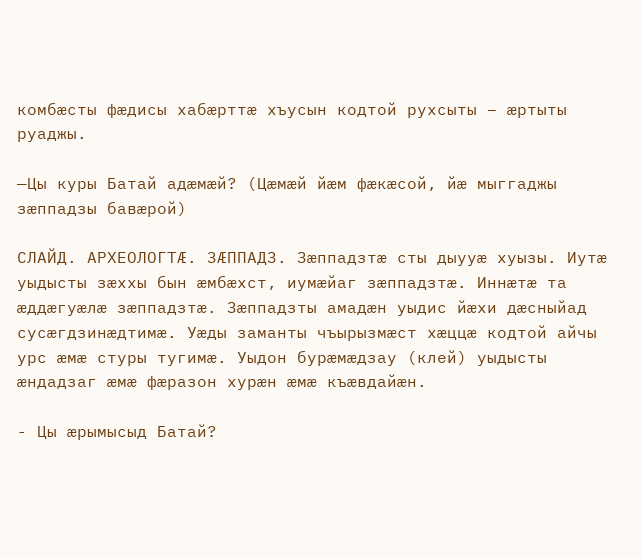комбæсты фæдисы хабæрттæ хъусын кодтой рухсыты – æртыты руаджы.

—Цы куры Батай адæмæй? (Цæмæй йæм фæкæсой, йæ мыггаджы  зæппадзы бавæрой)

СЛАЙД. АРХЕОЛОГТÆ. ЗÆППАДЗ. Зæппадзтæ сты дыууæ хуызы. Иутæ уыдысты зæххы бын æмбæхст, иумæйаг зæппадзтæ. Иннæтæ та æддæгуæлæ зæппадзтæ. Зæппадзты амадæн уыдис йæхи дæсныйад сусæгдзинæдтимæ. Уæды заманты чъырызмæст хæццæ кодтой айчы урс æмæ стуры тугимæ. Уыдон бурæмæдзау (клей) уыдысты æндадзаг æмæ фæразон хурæн æмæ къæвдайæн.

- Цы æрымысыд Батай?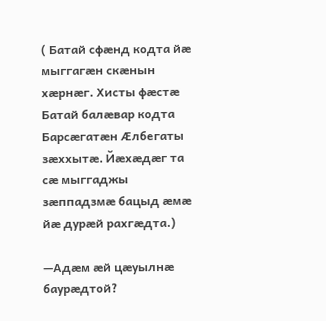( Батай сфæнд кодта йæ мыггагæн скæнын хæрнæг. Хисты фæстæ Батай балæвар кодта Барсæгатæн Æлбегаты зæххытæ. Йæхæдæг та сæ мыггаджы зæппадзмæ бацыд æмæ йæ дурæй рахгæдта.)

—Адæм æй цæуылнæ баурæдтой?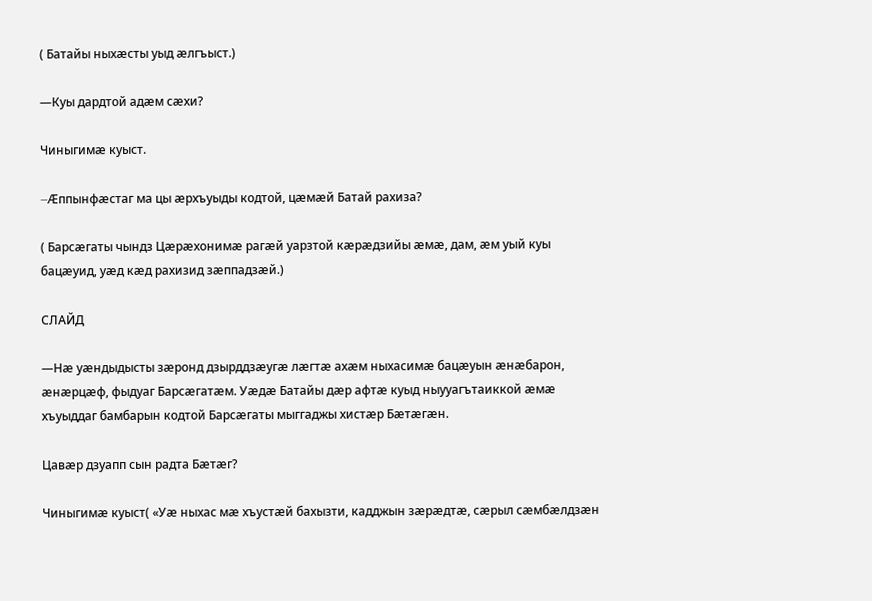( Батайы ныхæсты уыд æлгъыст.)

—Куы дардтой адæм сæхи?

Чиныгимæ куыст.

—Æппынфæстаг ма цы æрхъуыды кодтой, цæмæй Батай рахиза?

( Барсæгаты чындз Цæрæхонимæ рагæй уарзтой кæрæдзийы æмæ, дам, æм уый куы бацæуид, уæд кæд рахизид зæппадзæй.)

СЛАЙД

—Нæ уæндыдысты зæронд дзырддзæугæ лæгтæ ахæм ныхасимæ бацæуын æнæбарон, æнæрцæф, фыдуаг Барсæгатæм. Уæдæ Батайы дæр афтæ куыд ныууагътаиккой æмæ хъуыддаг бамбарын кодтой Барсæгаты мыггаджы хистæр Бæтæгæн.

Цавæр дзуапп сын радта Бæтæг?

Чиныгимæ куыст( «Уæ ныхас мæ хъустæй бахызти, кадджын зæрæдтæ, сæрыл сæмбæлдзæн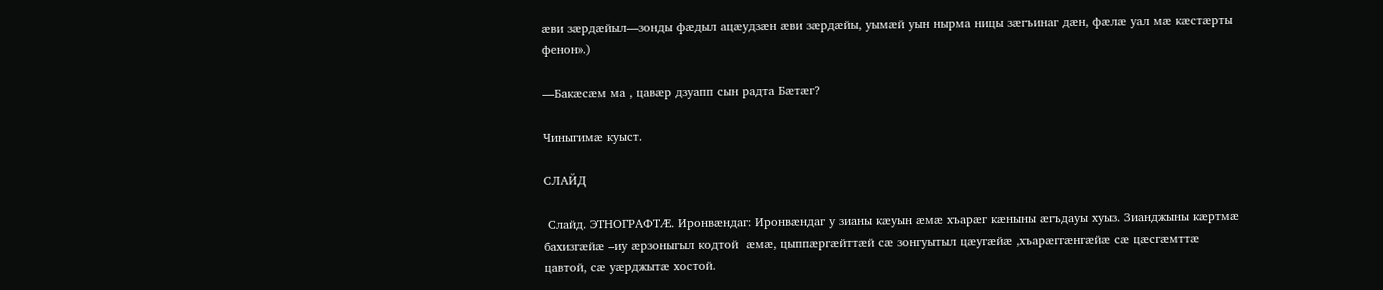æви зæрдæйыл—зонды фæдыл ацæудзæн æви зæрдæйы, уымæй уын нырма ницы зæгъинаг дæн, фæлæ уал мæ кæстæрты фенон».)

—Бакæсæм ма , цавæр дзуапп сын радта Бæтæг?

Чиныгимæ куыст.

СЛАЙД

 Слайд. ЭТНОГРАФТÆ. Иронвæндаг: Иронвæндаг у зианы кæуын æмæ хъарæг кæныны æгъдауы хуыз. Зианджыны кæртмæ бахизгæйæ –иу æрзоныгыл кодтой  æмæ, цыппæргæйттæй сæ зонгуытыл цæугæйæ ,хъарæггæнгæйæ сæ цæсгæмттæ цавтой, сæ уæрджытæ хостой.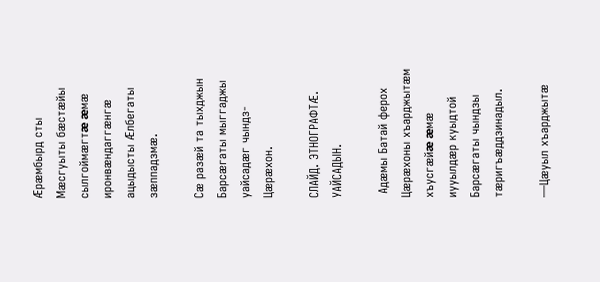Æрæмбырд сты Мæсгуыты бæстæйы сылгоймæгтæ æмæ иронвæндаггæнгæ ацыдысты Æлбегаты зæппадзмæ.

Сæ разæй та тыхджын Барсæгаты мыггаджы уайсадæг чындз-Цæрæхон.

СЛАЙД. ЭТНОГРАФТÆ. УАЙСАДЫН.

 Адæмы Батай ферох Цæрæхоны хъарджытæм хъусгæйæ æмæ иууылдæр куыдтой Барсæгаты чындзы тæригъæддзинадыл.

—Цæуыл хъарджытæ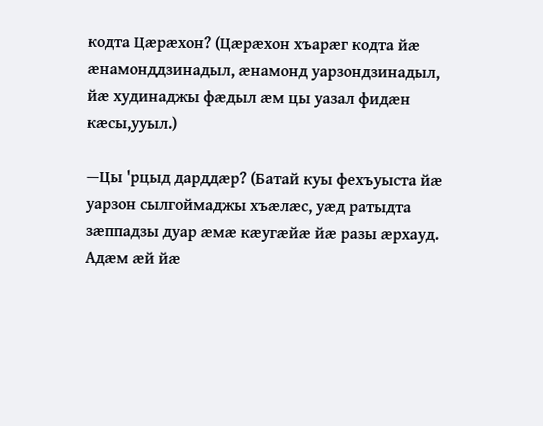кодта Цæрæхон? (Цæрæхон хъарæг кодта йæ æнамонддзинадыл, æнамонд уарзондзинадыл, йæ худинаджы фæдыл æм цы уазал фидæн кæсы,ууыл.)

—Цы 'рцыд дарддæр? (Батай куы фехъуыста йæ уарзон сылгоймаджы хъæлæс, уæд ратыдта зæппадзы дуар æмæ кæугæйæ йæ разы æрхауд. Адæм æй йæ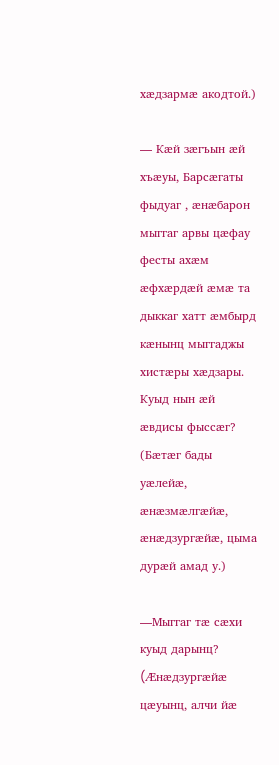хæдзармæ акодтой.)

— Кæй зæгъын æй хъæуы, Барсæгаты фыдуаг , æнæбарон мыггаг арвы цæфау фесты ахæм æфхæрдæй æмæ та дыккаг хатт æмбырд кæнынц мыггаджы хистæры хæдзары. Куыд нын æй æвдисы фыссæг? (Бæтæг бады уæлейæ, æнæзмæлгæйæ, æнæдзургæйæ, цыма дурæй амад у.)

—Мыггаг тæ сæхи куыд дарынц? (Æнæдзургæйæ цæуынц, алчи йæ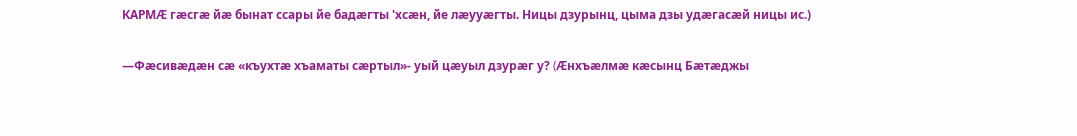КАРМÆ гæсгæ йæ бынат ссары йе бадæгты 'хсæн, йе лæууæгты. Ницы дзурынц, цыма дзы удæгасæй ницы ис.)

—Фæсивæдæн сæ «къухтæ хъаматы сæртыл»- уый цæуыл дзурæг у? (Æнхъæлмæ кæсынц Бæтæджы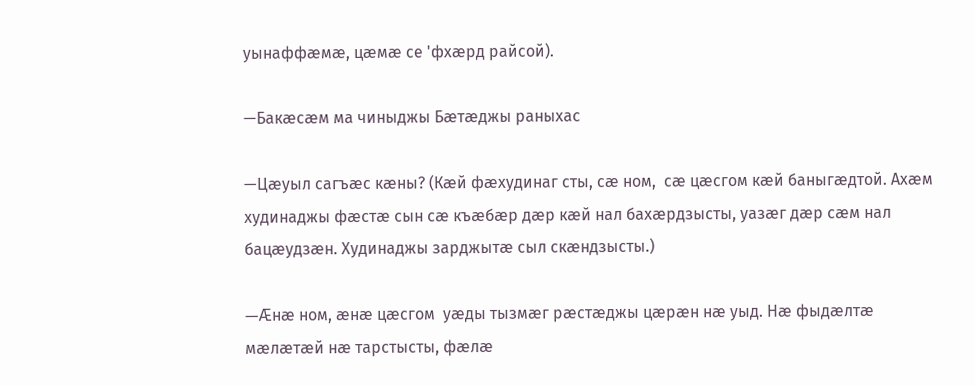уынаффæмæ, цæмæ се 'фхæрд райсой).

—Бакæсæм ма чиныджы Бæтæджы раныхас

—Цæуыл сагъæс кæны? (Кæй фæхудинаг сты, сæ ном,  сæ цæсгом кæй баныгæдтой. Ахæм худинаджы фæстæ сын сæ къæбæр дæр кæй нал бахæрдзысты, уазæг дæр сæм нал бацæудзæн. Худинаджы зарджытæ сыл скæндзысты.)

—Æнæ ном, æнæ цæсгом  уæды тызмæг рæстæджы цæрæн нæ уыд. Нæ фыдæлтæ мæлæтæй нæ тарстысты, фæлæ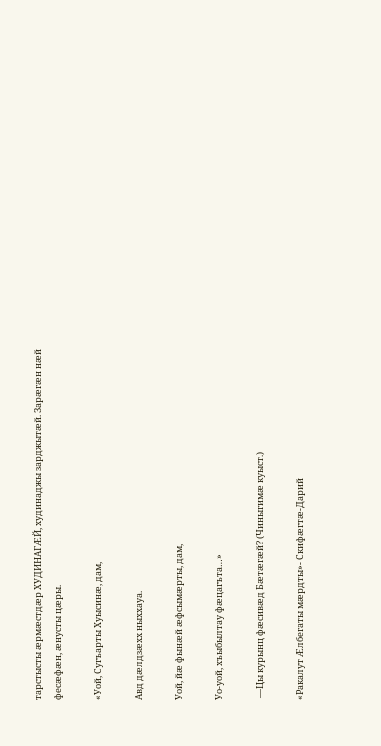тарстысты æрмæстдæр ХУДИНАГÆЙ, худинаджы зарджытæй. Зарæгæн нæй фесæфæн, æнусты цæры.

«Уой, Сугъарты Хуысинæ, дам,

Авд дæлдзæхх ныххауа.

Уой, йæ фынæй æфсымæрты, дам,

Уо-уой, хъыбылтау фæцагъта…»

 —Цы курынц фæсивæд Бæтæгæй? (Чиныгимæ куыст.)

«Ракалут Æлбегаты мæрдты»- Скифæгтæ-Дарий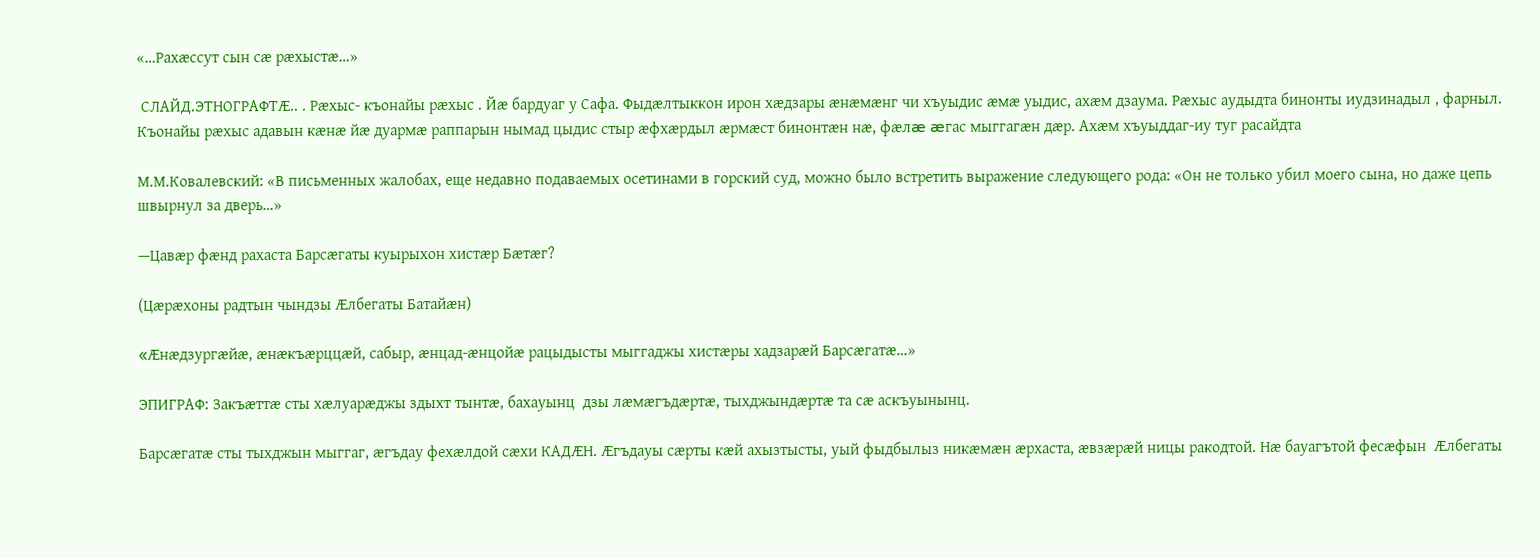«…Рахæссут сын сæ рæхыстæ…»

 СЛАЙД.ЭТНОГРАФТÆ.. . Рæхыс- къонайы рæхыс . Йæ бардуаг у Сафа. Фыдæлтыккон ирон хæдзары æнæмæнг чи хъуыдис æмæ уыдис, ахæм дзаума. Рæхыс аудыдта бинонты иудзинадыл , фарныл. Къонайы рæхыс адавын кæнæ йæ дуармæ раппарын нымад цыдис стыр æфхæрдыл æрмæст бинонтæн нæ, фæлæ æгас мыггагæн дæр. Ахæм хъуыддаг-иу туг расайдта

М.М.Ковалевский: «В письменных жалобах, еще недавно подаваемых осетинами в горский суд, можно было встретить выражение следующего рода: «Он не только убил моего сына, но даже цепь швырнул за дверь…»

—Цавæр фæнд рахаста Барсæгаты куырыхон хистæр Бæтæг?

(Цæрæхоны радтын чындзы Æлбегаты Батайæн)

«Æнæдзургæйæ, æнæкъæрццæй, сабыр, æнцад-æнцойæ рацыдысты мыггаджы хистæры хадзарæй Барсæгатæ…»

ЭПИГРАФ: Закъæттæ сты хæлуарæджы здыхт тынтæ, бахауынц  дзы лæмæгъдæртæ, тыхджындæртæ та сæ аскъуынынц.

Барсæгатæ сты тыхджын мыггаг, æгъдау фехæлдой сæхи КАДÆН. Æгъдауы сæрты кæй ахызтысты, уый фыдбылыз никæмæн æрхаста, æвзæрæй ницы ракодтой. Нæ бауагътой фесæфын  Æлбегаты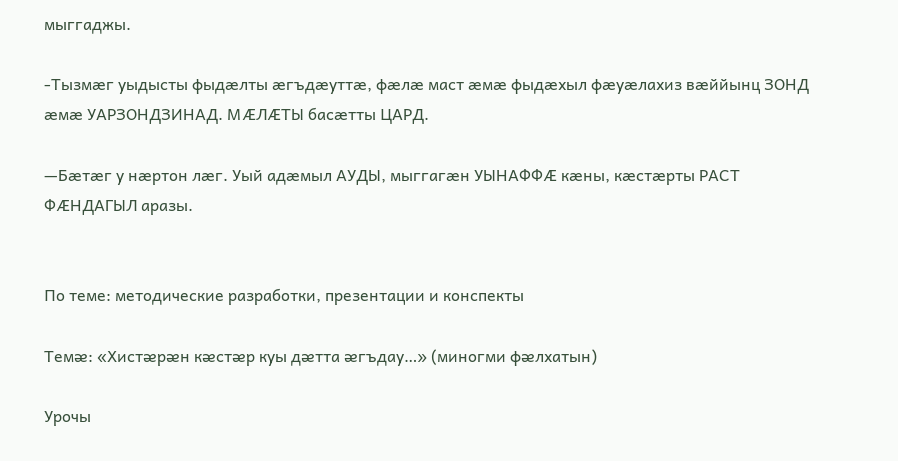мыггаджы.

-Тызмæг уыдысты фыдæлты æгъдæуттæ, фæлæ маст æмæ фыдæхыл фæуæлахиз вæййынц ЗОНД æмæ УАРЗОНДЗИНАД. МÆЛÆТЫ басæтты ЦАРД.

—Бæтæг у нæртон лæг. Уый адæмыл АУДЫ, мыггагæн УЫНАФФÆ кæны, кæстæрты РАСТ ФÆНДАГЫЛ аразы.


По теме: методические разработки, презентации и конспекты

Темᴂ: «Хистᴂрᴂн кᴂстᴂр куы дᴂтта ᴂгъдау…» (миногми фᴂлхатын)

Урочы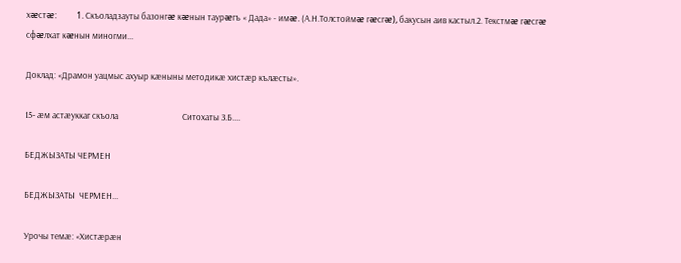хᴂстᴂ:          1. Скъоладзауты базонгᴂ кᴂнын таурᴂгъ « Дада» - имᴂ. (А.Н.Толстоймᴂ гᴂсгᴂ), бакусын аив кастыл.2. Текстмᴂ гᴂсгᴂ сфᴂлхат кᴂнын миногми...

Доклад: «Драмон уацмыс ахуыр кæныны методикæ хистæр кълæсты».

15- æм астæуккаг скъола                                Ситохаты З.Б....

БЕДЖЫЗАТЫ ЧЕРМЕН

БЕДЖЫЗАТЫ  ЧЕРМЕН...

Урочы темæ: «Хистӕрӕн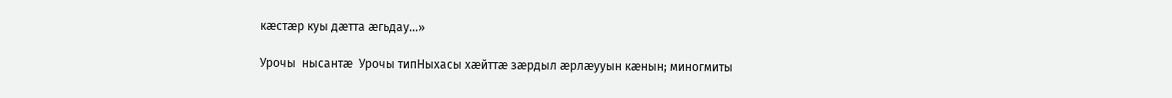кæстӕр куы дӕтта ӕгьдау…»

Урочы  нысантæ  Урочы типНыхасы хæйттæ зæрдыл æрлæууын кæнын; миногмиты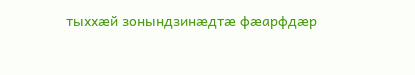тыххæй зонындзинæдтæ фæарфдæр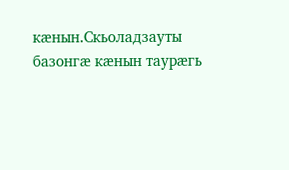кæнын.Скьоладзауты базонгӕ кӕнын таурӕгь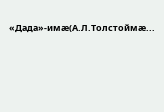«Дада»-имӕ(А.Л.Толстоймӕ...